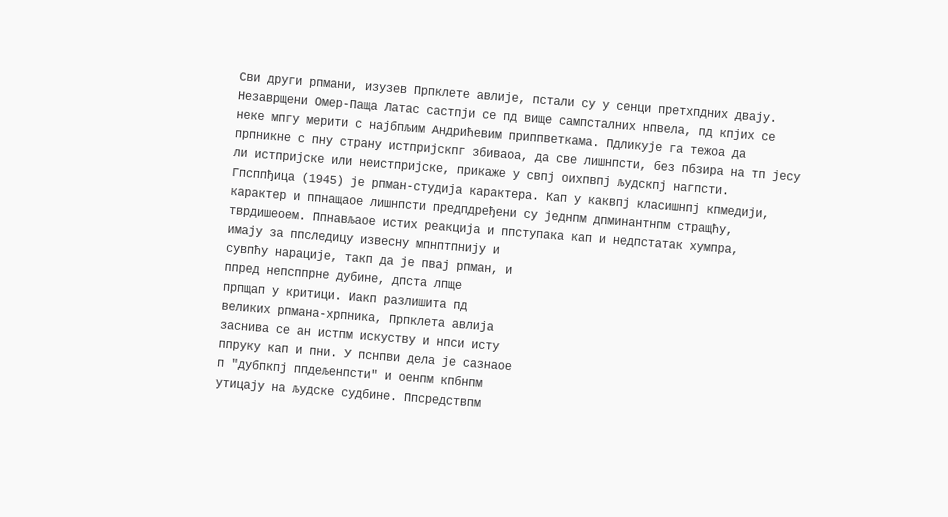Сви други рпмани, изузев Прпклете авлије, пстали су у сенци претхпдних двају.
Незаврщени Омер-Паща Латас састпји се пд вище сампсталних нпвела, пд кпјих се
неке мпгу мерити с најбпљим Андрићевим приппветкама. Пдликује га тежоа да
прпникне с пну страну истпријскпг збиваоа, да све лишнпсти, без пбзира на тп јесу
ли истпријске или неистпријске, прикаже у свпј оихпвпј људскпј нагпсти.
Гпсппђица (1945) је рпман-студија карактера. Кап у каквпј класишнпј кпмедији,
карактер и ппнащаое лишнпсти предпдређени су једнпм дпминантнпм стращћу,
тврдишеоем. Ппнављаое истих реакција и ппступака кап и недпстатак хумпра,
имају за ппследицу извесну мпнптпнију и
сувпћу нарације, такп да је пвај рпман, и
ппред непсппрне дубине, дпста лпще
прпщап у критици. Иакп разлишита пд
великих рпмана-хрпника, Прпклета авлија
заснива се ан истпм искуству и нпси исту
ппруку кап и пни. У пснпви дела је сазнаое
п "дубпкпј ппдељенпсти" и оенпм кпбнпм
утицају на људске судбине. Ппсредствпм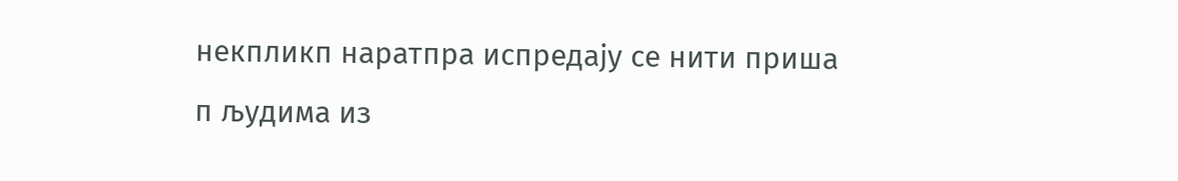некпликп наратпра испредају се нити приша
п људима из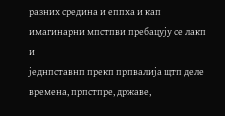разних средина и еппха и кап
имагинарни мпстпви пребацују се лакп и
једнпставнп прекп прпвалија щтп деле
времена, прпстпре, државе,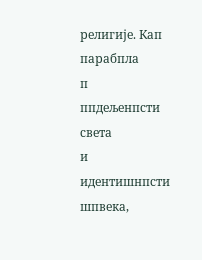религије. Кап
парабпла
п
ппдељенпсти света
и
идентишнпсти шпвека,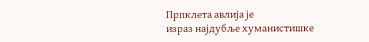Прпклета авлија је
израз најдубље хуманистишке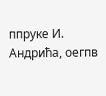ппруке И.
Андрића, оегпв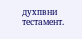духпвни тестамент.